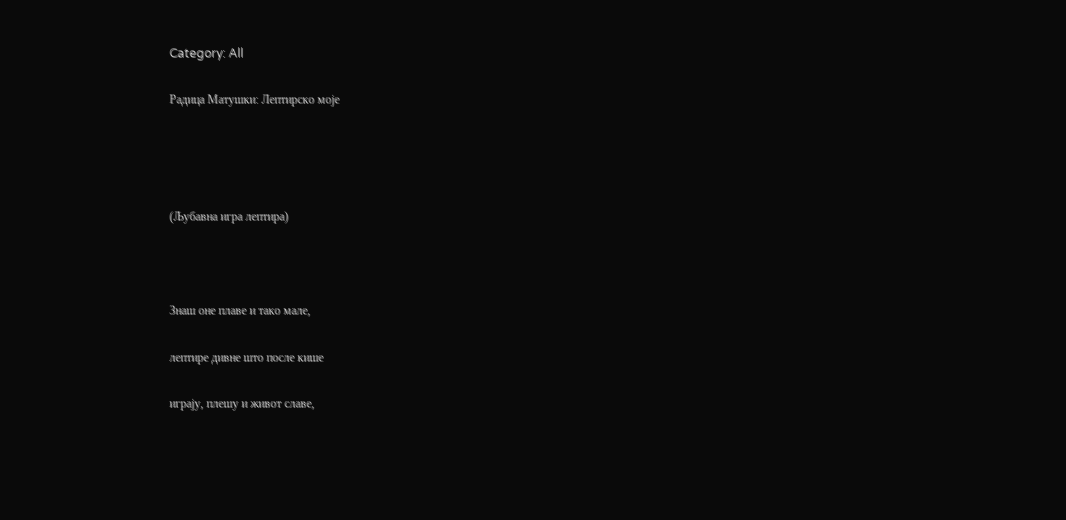Category: All

Радица Матушки: Лептирско моје




(Љубавна игра лептира)



Знаш оне плаве и тако мале,

лептире дивне што после кише

играју, плешу и живот славе,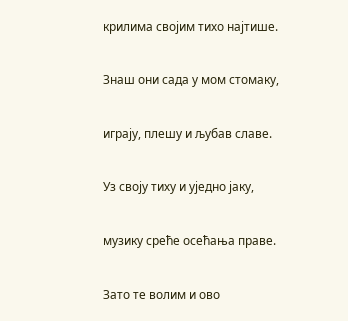крилима својим тихо најтише.

Знаш они сада у мом стомаку,

играју, плешу и љубав славе.

Уз своју тиху и уједно јаку,

музику среће осећања праве.

Зато те волим и ово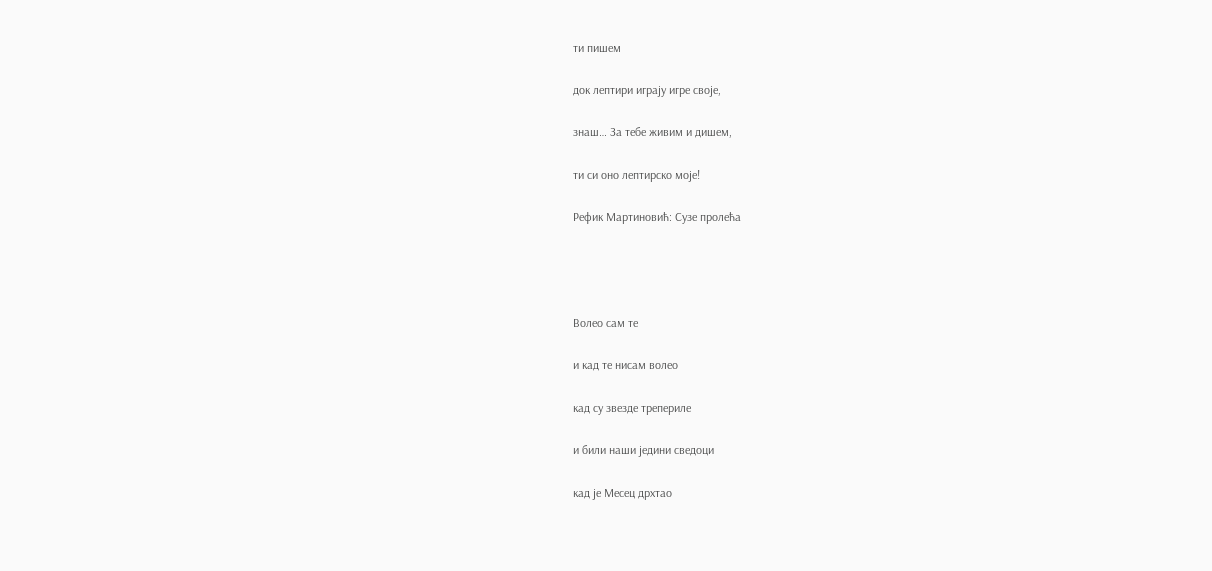ти пишем

док лептири играју игре своје,

знаш… За тебе живим и дишем,

ти си оно лептирско моје!

Рефик Мартиновић: Сузе пролећа




Волео сам те

и кад те нисам волео

кад су звезде трепериле

и били наши једини сведоци

кад је Месец дрхтао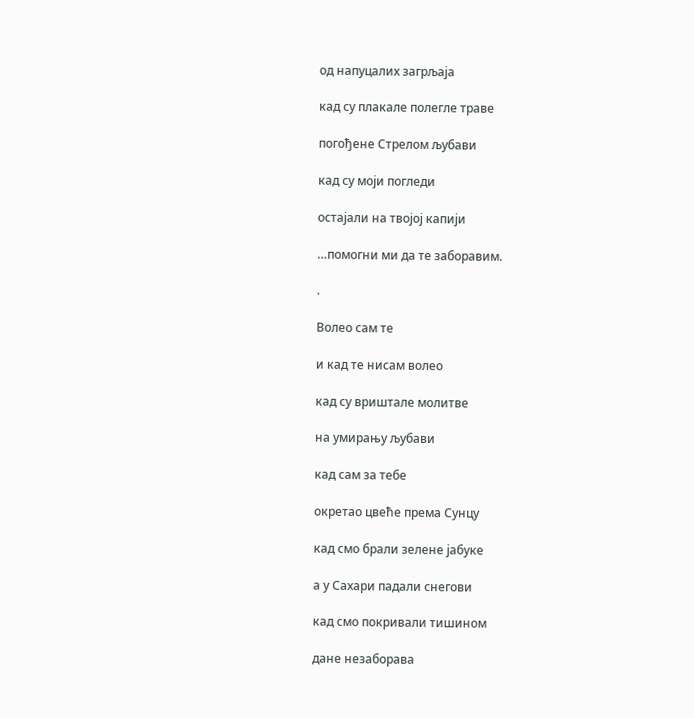од напуцалих загрљаја

кад су плакале полегле траве

погођене Стрелом љубави

кад су моји погледи

остајали на твојој капији

…помогни ми да те заборавим.

.

Волео сам те

и кад те нисам волео

кад су вриштале молитве

на умирању љубави

кад сам за тебе

окретао цвеће према Сунцу

кад смо брали зелене јабуке

а у Сахари падали снегови

кад смо покривали тишином

дане незаборава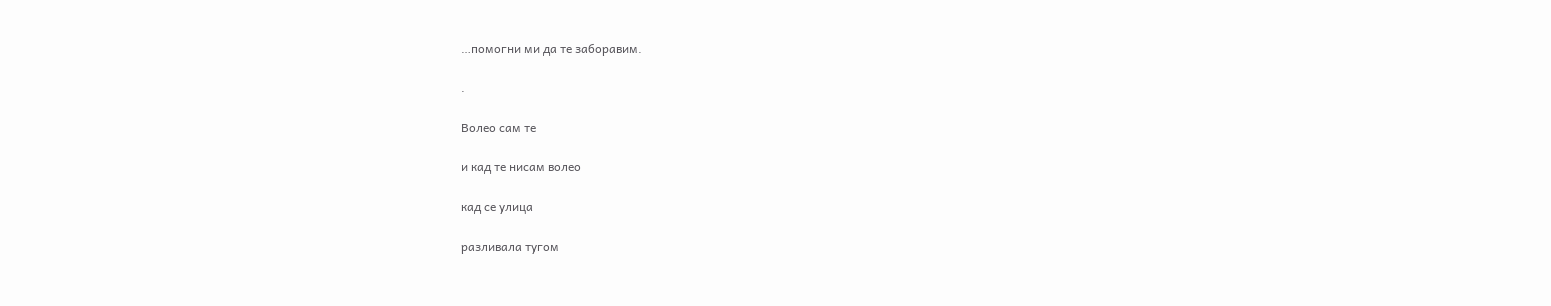…помогни ми да те заборавим.

.

Волео сам те

и кад те нисам волео

кад се улица

разливала тугом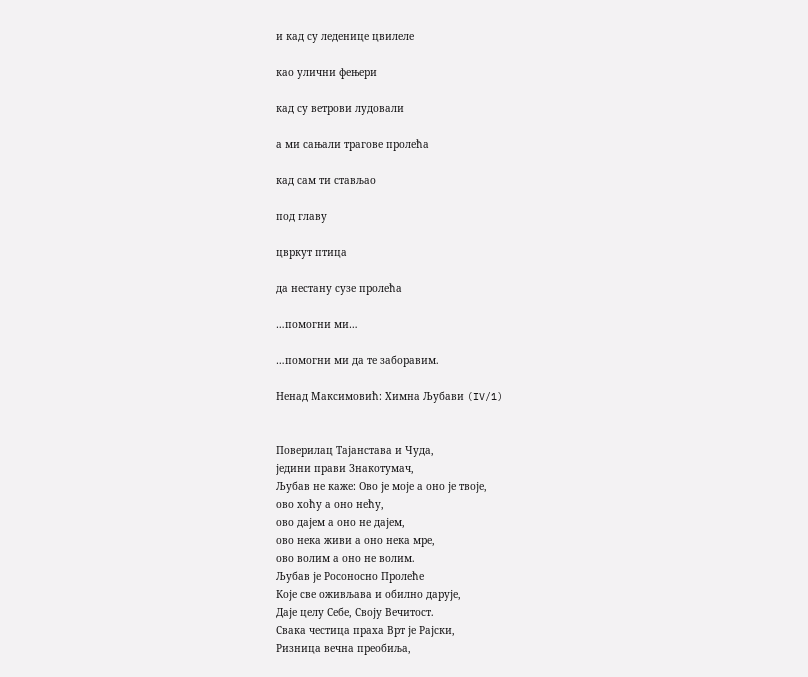и кад су леденице цвилеле

као улични фењери

кад су ветрови лудовали

а ми сањали трагове пролећа

кад сам ти стављао

под главу

цвркут птица

да нестану сузе пролећа

…помогни ми…

…помогни ми да те заборавим.

Ненад Максимовић: Химна Љубави (IV/1)


Поверилац Тајанстава и Чуда,
једини прави Знакотумач,
Љубав не каже: Ово је моје а оно је твоје,
ово хоћу а оно нећу,
ово дајем а оно не дајем,
ово нека живи а оно нека мре,
ово волим а оно не волим.
Љубав је Росоносно Пролеће
Које све оживљава и обилно дарује,
Даје целу Себе, Своју Вечитост.
Свака честица праха Врт је Рајски,
Ризница вечна преобиља,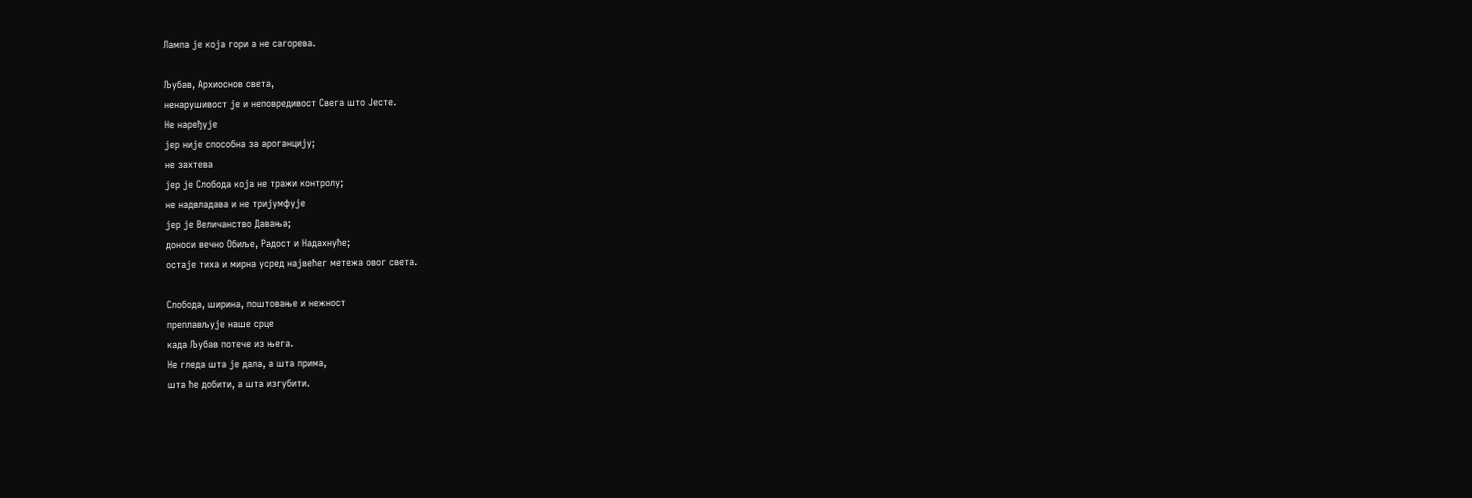Лампа је која гори а не сагорева.

Љубав, Архиоснов света,
ненарушивост је и неповредивост Свега што Јесте.
Не наређује
јер није способна за ароганцију;
не захтева
јер је Слобода која не тражи контролу;
не надвладава и не тријумфује
јер је Величанство Давања;
доноси вечно Обиље, Радост и Надахнуће;
остаје тиха и мирна усред највећег метежа овог света.

Слобода, ширина, поштовање и нежност
преплављује наше срце
када Љубав потече из њега.
Не гледа шта је дала, а шта прима,
шта ће добити, а шта изгубити.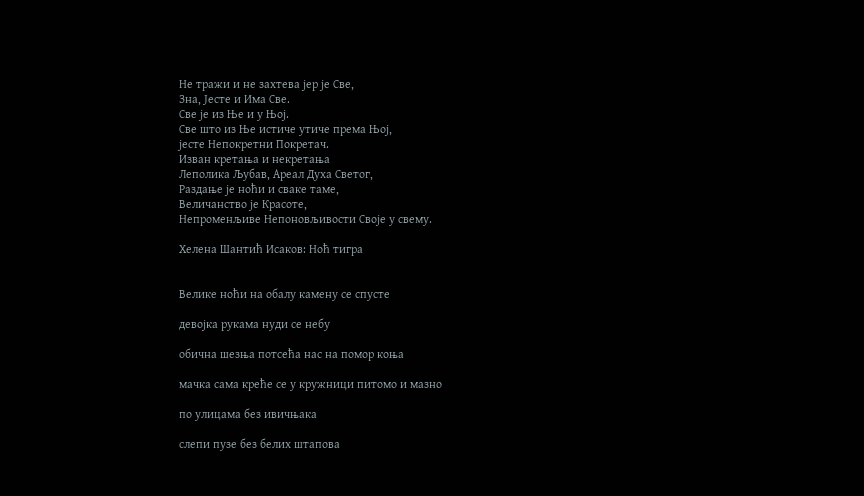Не тражи и не захтева јер је Све,
Зна, Јесте и Има Све.
Све је из Ње и у Њој.
Све што из Ње истиче утиче према Њој,
јесте Непокретни Покретач.
Изван кретања и некретања
Леполика Љубав, Ареал Духа Светог,
Раздање је ноћи и сваке таме,
Величанство је Красоте,
Непроменљиве Непоновљивости Своје у свему.

Хелена Шантић Исаков: Ноћ тигра


Велике ноћи на обалу камену се спусте

девојка рукама нуди се небу

обична шезња потсећа нас на помор коња

мачка сама креће се у кружници питомо и мазно

по улицама без ивичњака

слепи пузе без белих штапова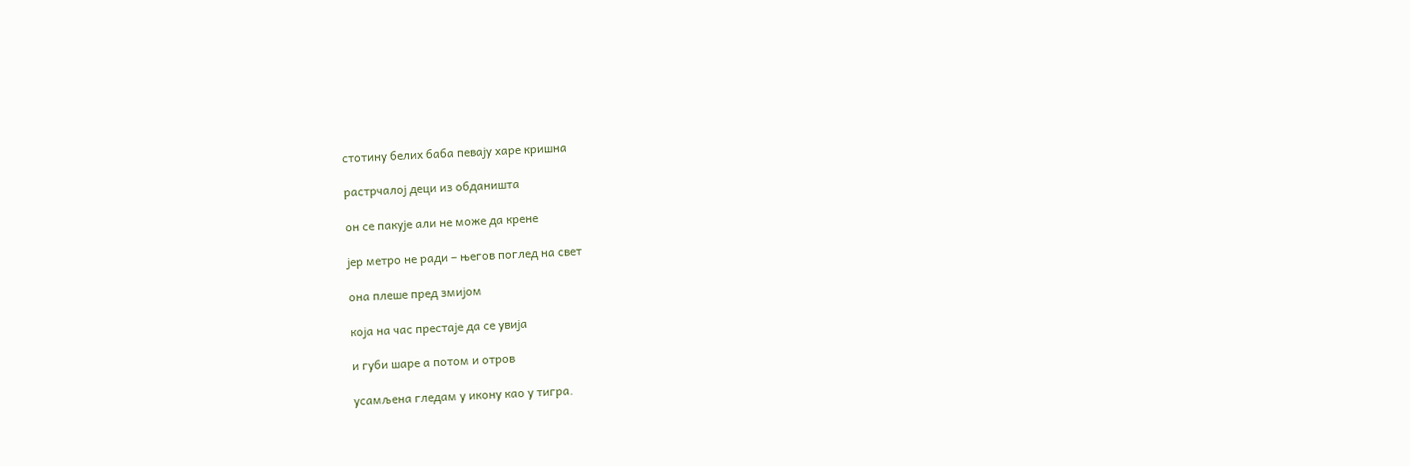стотину белих баба певају харе кришна

растрчалој деци из обданишта

он се пакује али не може да крене

јер метро не ради – његов поглед на свет

она плеше пред змијом

која на час престаје да се увија

и губи шаре а потом и отров

усамљена гледам у икону као у тигра.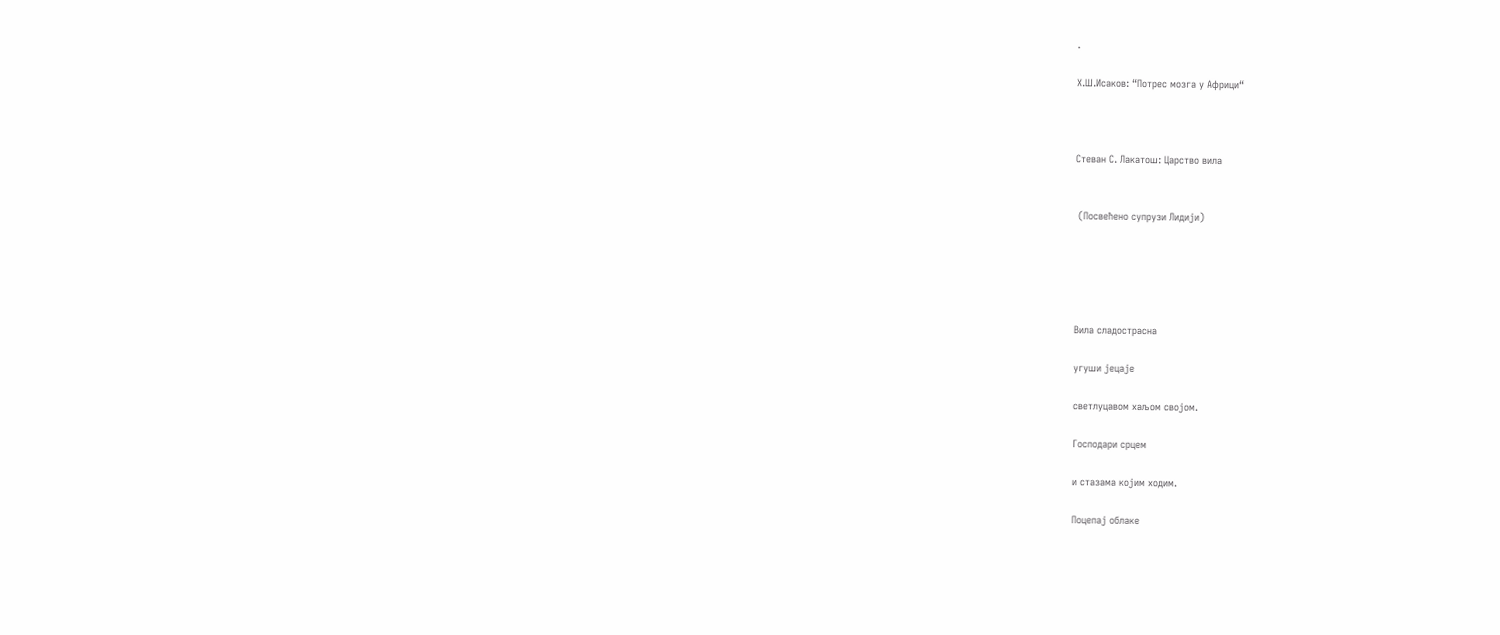.

Х.Ш.Исаков: “Потрес мозга у Африци“



Стеван С. Лакатош: Царство вила


 (Посвећено супрузи Лидији)





Вила сладострасна

угуши јецаје

светлуцавом хаљом својом.

Господари срцем

и стазама којим ходим.

Поцепај облаке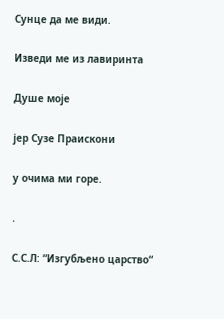Сунце да ме види.

Изведи ме из лавиринта

Душе моје

јер Сузе Праискони

у очима ми горе.

.

С.С.Л: “Изгубљено царство“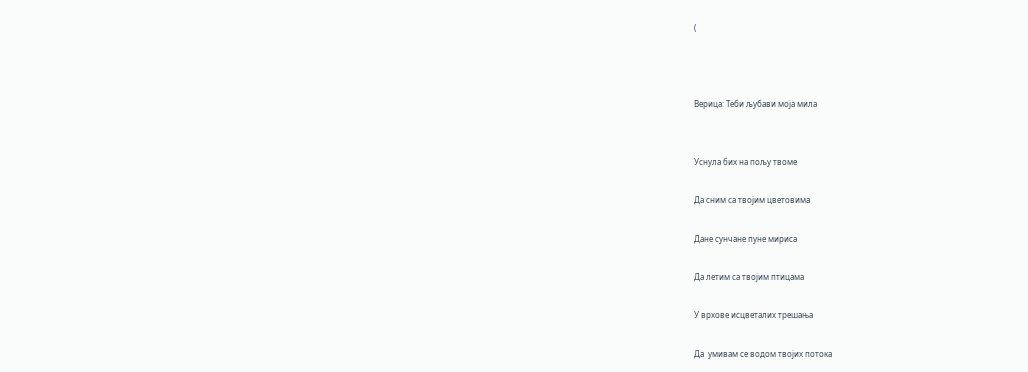(



Верица: Теби љубави моја мила


Уснула бих на пољу твоме

Да сним са твојим цветовима

Дане сунчане пуне мириса

Да летим са твојим птицама

У врхове исцветалих трешања

Да  умивам се водом твојих потока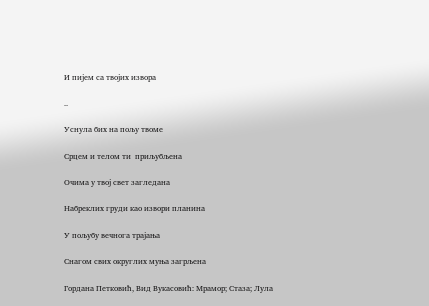И пијем са твојих извора

..

Уснула бих на пољу твоме

Срцем и телом ти  приљубљена

Очима у твој свет загледана

Набреклих груди као извори планина

У пољубу вечнога трајања

Снагом свих округлих муња загрљена

Гордана Петковић, Вид Вукасовић: Мрамор; Стаза; Лула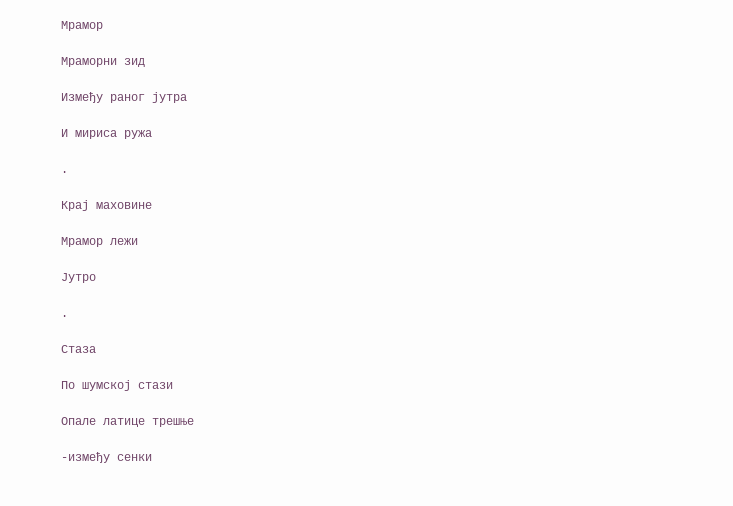Мрамор

Мраморни зид

Између раног јутра

И мириса ружа

.

Крај маховине

Мрамор лежи

Јутро

.

Стаза

По шумској стази

Опале латице трешње

-између сенки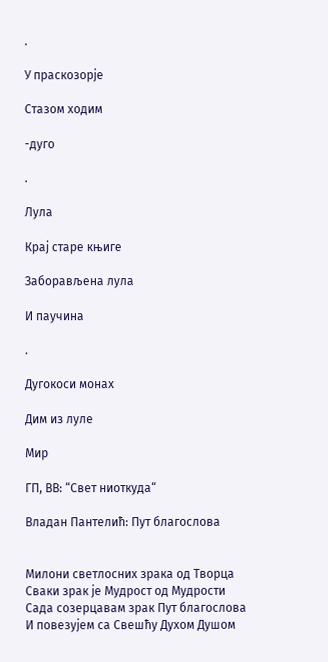.

У праскозорје

Стазом ходим

-дуго

.

Лула

Крај старе књиге

Заборављена лула

И паучина

.

Дугокоси монах

Дим из луле

Мир

ГП, ВВ: “Свет ниоткуда“

Владан Пантелић: Пут благослова


Милони светлосних зрака од Творца
Сваки зрак је Мудрост од Мудрости
Сада созерцавам зрак Пут благослова
И повезујем са Свешћу Духом Душом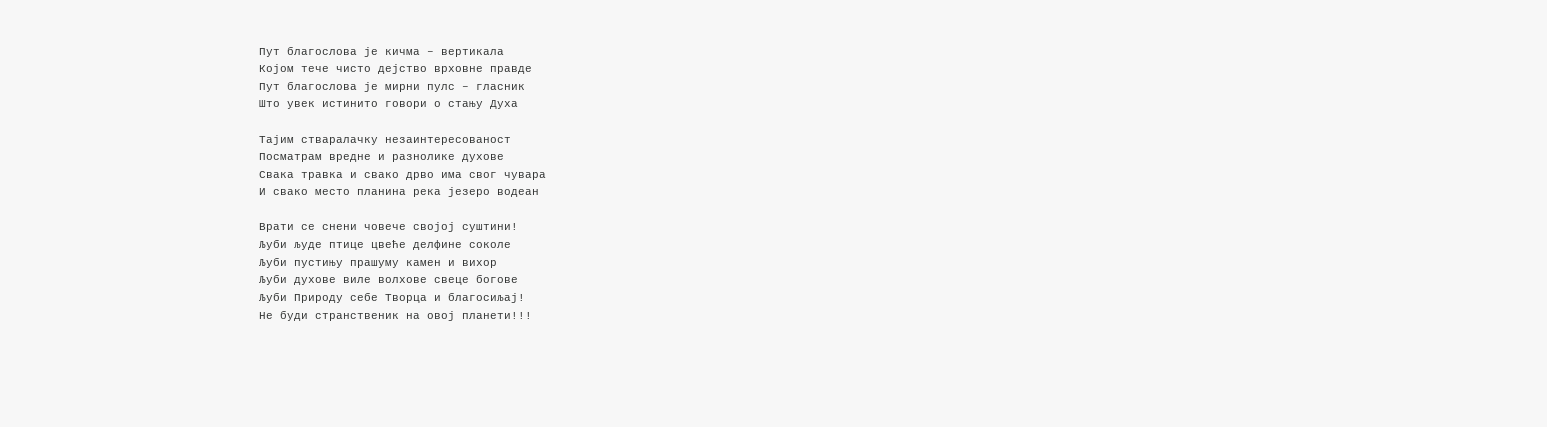Пут благослова је кичма – вертикала
Којом тече чисто дејство врховне правде
Пут благослова је мирни пулс – гласник
Што увек истинито говори о стању Духа

Тајим стваралачку незаинтересованост
Посматрам вредне и разнолике духове
Свака травка и свако дрво има свог чувара
И свако место планина река језеро водеан

Врати се снени човече својој суштини!
Љуби људе птице цвеће делфине соколе
Љуби пустињу прашуму камен и вихор
Љуби духове виле волхове свеце богове
Љуби Природу себе Творца и благосиљај!
Не буди странственик на овој планети!!!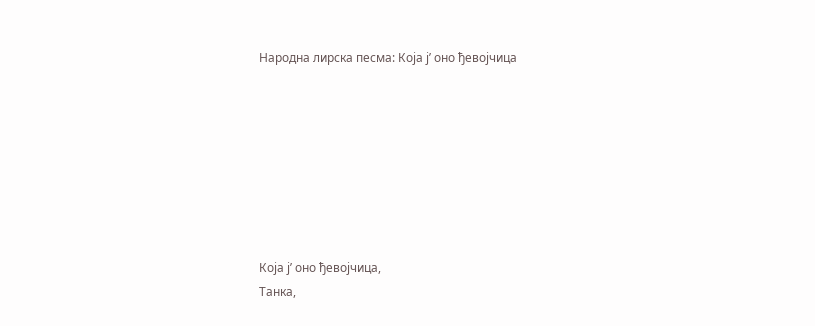Народна лирска песма: Која ј’ оно ђевојчица








Која ј’ оно ђевојчица,
Танка,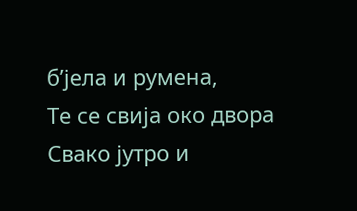б’јела и румена,
Те се свија око двора
Свако јутро и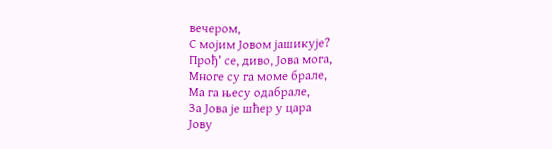вечером,
С мојим Јовом јашикује?
Прођ’ се, диво, Јова мога,
Многе су га моме брале,
Ма га њесу одабрале,
За Јова је шћер у цара
Јову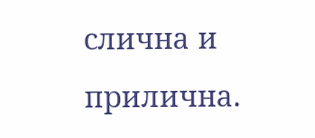слична и прилична.